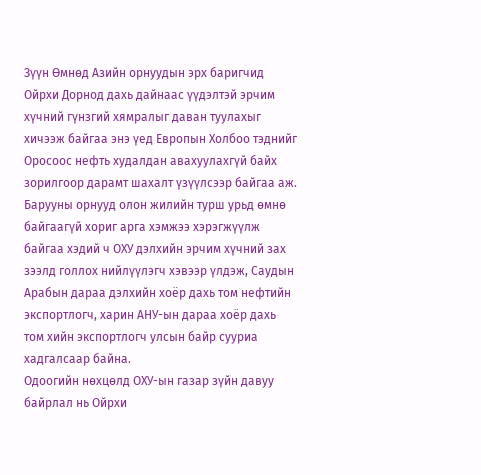Зүүн Өмнөд Азийн орнуудын эрх баригчид Ойрхи Дорнод дахь дайнаас үүдэлтэй эрчим хүчний гүнзгий хямралыг даван туулахыг хичээж байгаа энэ үед Европын Холбоо тэднийг Оросоос нефть худалдан авахуулахгүй байх зорилгоор дарамт шахалт үзүүлсээр байгаа аж.
Барууны орнууд олон жилийн турш урьд өмнө байгаагүй хориг арга хэмжээ хэрэгжүүлж байгаа хэдий ч ОХУ дэлхийн эрчим хүчний зах зээлд голлох нийлүүлэгч хэвээр үлдэж, Саудын Арабын дараа дэлхийн хоёр дахь том нефтийн экспортлогч, харин АНУ-ын дараа хоёр дахь том хийн экспортлогч улсын байр сууриа хадгалсаар байна.
Одоогийн нөхцөлд ОХУ-ын газар зүйн давуу байрлал нь Ойрхи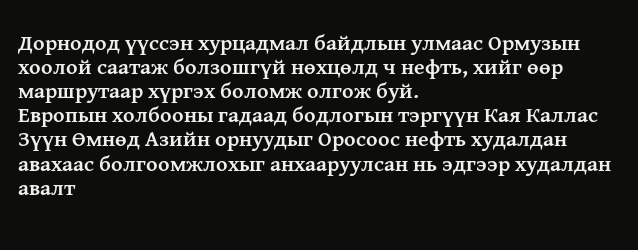Дорнодод үүссэн хурцадмал байдлын улмаас Ормузын хоолой саатаж болзошгүй нөхцөлд ч нефть, хийг өөр маршрутаар хүргэх боломж олгож буй.
Европын холбооны гадаад бодлогын тэргүүн Кая Каллас Зүүн Өмнөд Азийн орнуудыг Оросоос нефть худалдан авахаас болгоомжлохыг анхааруулсан нь эдгээр худалдан авалт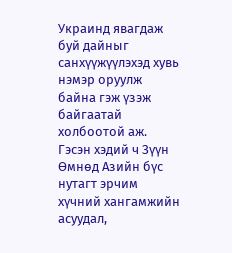Украинд явагдаж буй дайныг санхүүжүүлэхэд хувь нэмэр оруулж байна гэж үзэж байгаатай холбоотой аж.
Гэсэн хэдий ч Зүүн Өмнөд Азийн бүс нутагт эрчим хүчний хангамжийн асуудал,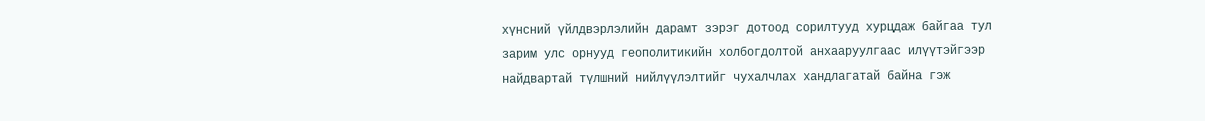хүнсний үйлдвэрлэлийн дарамт зэрэг дотоод сорилтууд хурцдаж байгаа тул зарим улс орнууд геополитикийн холбогдолтой анхааруулгаас илүүтэйгээр найдвартай түлшний нийлүүлэлтийг чухалчлах хандлагатай байна гэж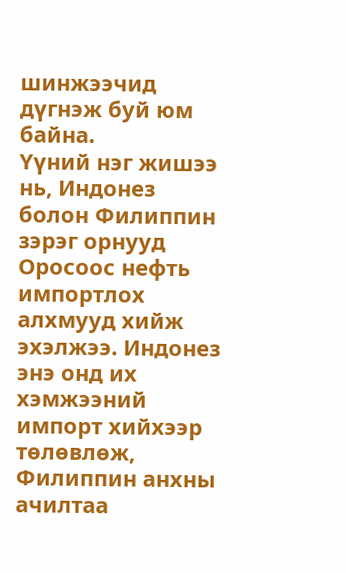шинжээчид дүгнэж буй юм байна.
Үүний нэг жишээ нь, Индонез болон Филиппин зэрэг орнууд Оросоос нефть импортлох алхмууд хийж эхэлжээ. Индонез энэ онд их хэмжээний импорт хийхээр төлөвлөж, Филиппин анхны ачилтаа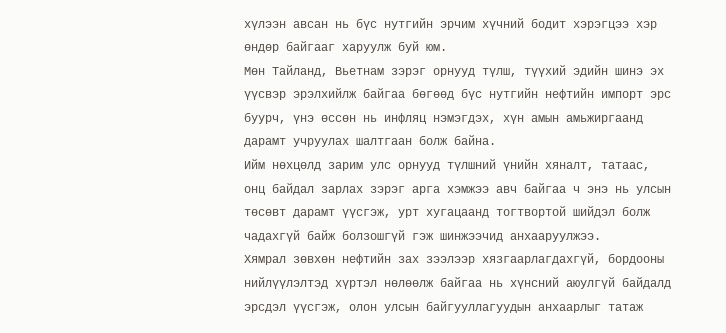хүлээн авсан нь бүс нутгийн эрчим хүчний бодит хэрэгцээ хэр өндөр байгааг харуулж буй юм.
Мөн Тайланд, Вьетнам зэрэг орнууд түлш, түүхий эдийн шинэ эх үүсвэр эрэлхийлж байгаа бөгөөд бүс нутгийн нефтийн импорт эрс буурч, үнэ өссөн нь инфляц нэмэгдэх, хүн амын амьжиргаанд дарамт учруулах шалтгаан болж байна.
Ийм нөхцөлд зарим улс орнууд түлшний үнийн хяналт, татаас, онц байдал зарлах зэрэг арга хэмжээ авч байгаа ч энэ нь улсын төсөвт дарамт үүсгэж, урт хугацаанд тогтвортой шийдэл болж чадахгүй байж болзошгүй гэж шинжээчид анхааруулжээ.
Хямрал зөвхөн нефтийн зах зээлээр хязгаарлагдахгүй, бордооны нийлүүлэлтэд хүртэл нөлөөлж байгаа нь хүнсний аюулгүй байдалд эрсдэл үүсгэж, олон улсын байгууллагуудын анхаарлыг татаж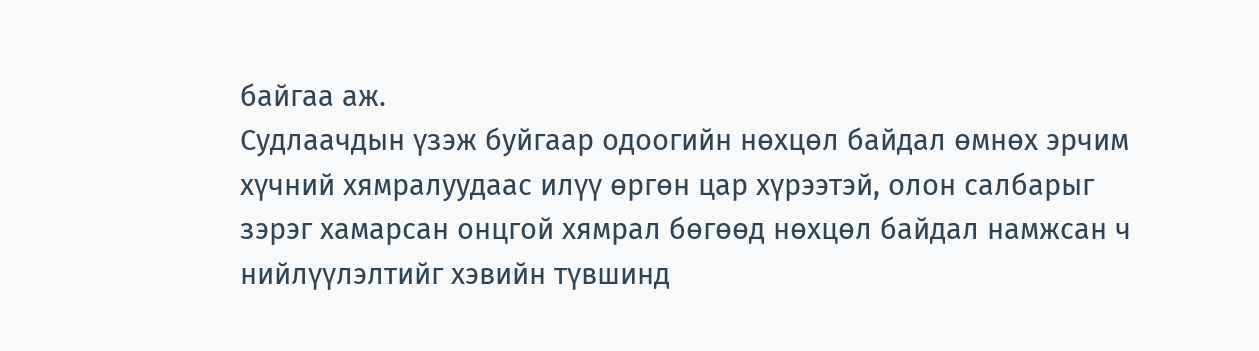байгаа аж.
Судлаачдын үзэж буйгаар одоогийн нөхцөл байдал өмнөх эрчим хүчний хямралуудаас илүү өргөн цар хүрээтэй, олон салбарыг зэрэг хамарсан онцгой хямрал бөгөөд нөхцөл байдал намжсан ч нийлүүлэлтийг хэвийн түвшинд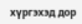хүргэхэд дор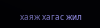хаяж хагас жил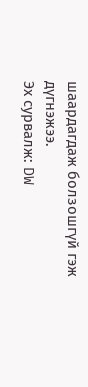шаардагдаж болзошгүй гэж дүгнэжээ.
Эх сурвалж: DW